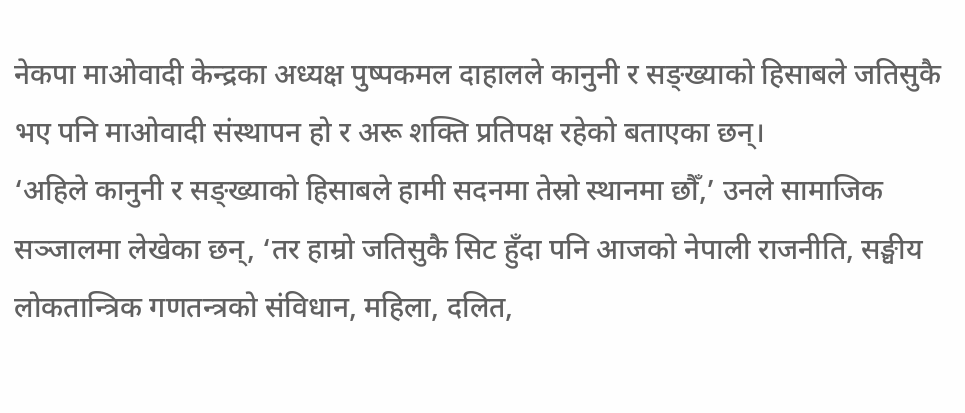नेकपा माओवादी केन्द्रका अध्यक्ष पुष्पकमल दाहालले कानुनी र सङ्ख्याको हिसाबले जतिसुकै भए पनि माओवादी संस्थापन हो र अरू शक्ति प्रतिपक्ष रहेको बताएका छन्।
‘अहिले कानुनी र सङ्ख्याको हिसाबले हामी सदनमा तेस्रो स्थानमा छौँ,’ उनले सामाजिक सञ्जालमा लेखेका छन्, ‘तर हाम्रो जतिसुकै सिट हुँदा पनि आजको नेपाली राजनीति, सङ्घीय लोकतान्त्रिक गणतन्त्रको संविधान, महिला, दलित,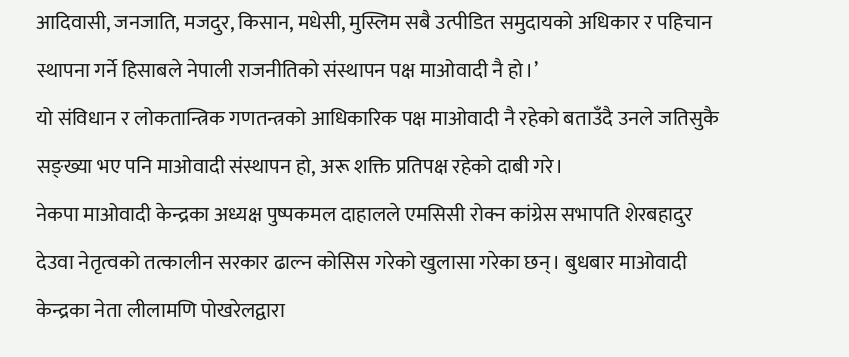आदिवासी, जनजाति, मजदुर, किसान, मधेसी, मुस्लिम सबै उत्पीडित समुदायको अधिकार र पहिचान स्थापना गर्ने हिसाबले नेपाली राजनीतिको संस्थापन पक्ष माओवादी नै हो।’
यो संविधान र लोकतान्त्रिक गणतन्त्रको आधिकारिक पक्ष माओवादी नै रहेको बताउँदै उनले जतिसुकै सङ्ख्या भए पनि माओवादी संस्थापन हो, अरू शक्ति प्रतिपक्ष रहेको दाबी गरे।
नेकपा माओवादी केन्द्रका अध्यक्ष पुष्पकमल दाहालले एमसिसी रोक्न कांग्रेस सभापति शेरबहादुर देउवा नेतृत्वको तत्कालीन सरकार ढाल्न कोसिस गरेको खुलासा गरेका छन्। बुधबार माओवादी केन्द्रका नेता लीलामणि पोखरेलद्वारा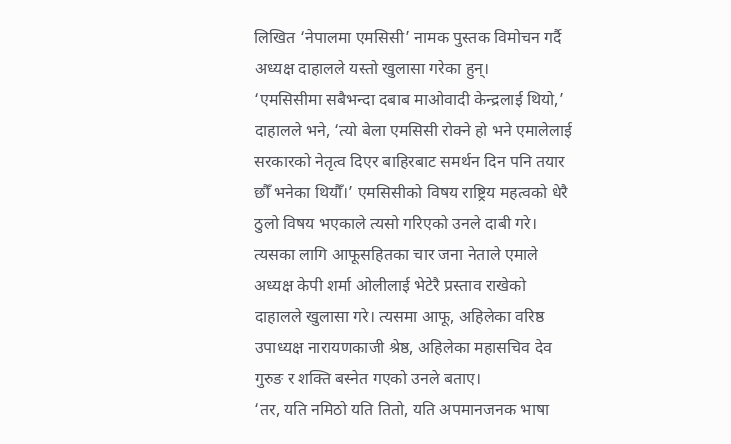लिखित ‘नेपालमा एमसिसी’ नामक पुस्तक विमोचन गर्दै अध्यक्ष दाहालले यस्तो खुलासा गरेका हुन्।
‘एमसिसीमा सबैभन्दा दबाब माओवादी केन्द्रलाई थियो,’ दाहालले भने, ‘त्यो बेला एमसिसी रोक्ने हो भने एमालेलाई सरकारको नेतृत्व दिएर बाहिरबाट समर्थन दिन पनि तयार छौँ भनेका थियौँ।’ एमसिसीको विषय राष्ट्रिय महत्वको धेरै ठुलो विषय भएकाले त्यसो गरिएको उनले दाबी गरे।
त्यसका लागि आफूसहितका चार जना नेताले एमाले अध्यक्ष केपी शर्मा ओलीलाई भेटेरै प्रस्ताव राखेको दाहालले खुलासा गरे। त्यसमा आफू, अहिलेका वरिष्ठ उपाध्यक्ष नारायणकाजी श्रेष्ठ, अहिलेका महासचिव देव गुरुङ र शक्ति बस्नेत गएको उनले बताए।
‘तर, यति नमिठो यति तितो, यति अपमानजनक भाषा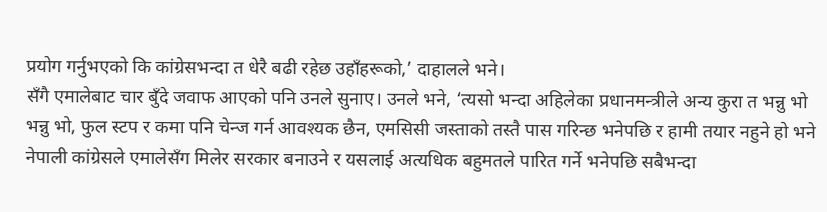प्रयोग गर्नुभएको कि कांग्रेसभन्दा त धेरै बढी रहेछ उहाँहरूको,’ दाहालले भने।
सँगै एमालेबाट चार बुँदे जवाफ आएको पनि उनले सुनाए। उनले भने, ‘त्यसो भन्दा अहिलेका प्रधानमन्त्रीले अन्य कुरा त भन्नु भो भन्नु भो, फुल स्टप र कमा पनि चेन्ज गर्न आवश्यक छैन, एमसिसी जस्ताको तस्तै पास गरिन्छ भनेपछि र हामी तयार नहुने हो भने नेपाली कांग्रेसले एमालेसँग मिलेर सरकार बनाउने र यसलाई अत्यधिक बहुमतले पारित गर्ने भनेपछि सबैभन्दा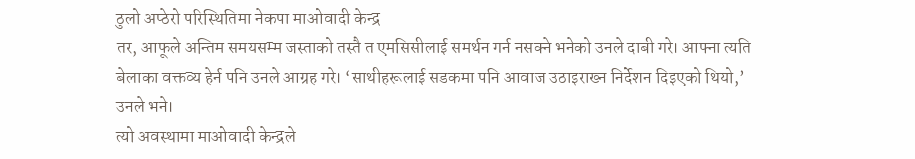ठुलो अप्ठेरो परिस्थितिमा नेकपा माओवादी केन्द्र
तर, आफूले अन्तिम समयसम्म जस्ताको तस्तै त एमसिसीलाई समर्थन गर्न नसक्ने भनेको उनले दाबी गरे। आफ्ना त्यति बेलाका वक्तव्य हेर्न पनि उनले आग्रह गरे। ‘साथीहरूलाई सडकमा पनि आवाज उठाइराख्न निर्देशन दिइएको थियो,’ उनले भने।
त्यो अवस्थामा माओवादी केन्द्रले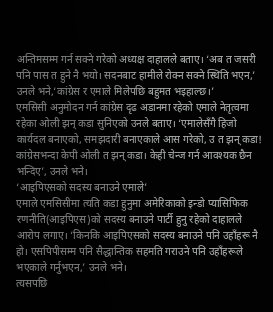अन्तिमसम्म गर्न सक्ने गरेको अध्यक्ष दाहालले बताए। ‘अब त जसरी पनि पास त हुने नै भयो। सदनबाट हामीले रोक्न सक्ने स्थिति भएन,’ उनले भने,‘कांग्रेस र एमाले मिलेपछि बहुमत भइहाल्छ।’
एमसिसी अनुमोदन गर्न कांग्रेस दृढ अडानमा रहेको एमाले नेतृत्वमा रहेका ओली झन् कडा सुनिएको उनले बताए। ‘एमालेसँगै हिजो कार्यदल बनाएको, समझदारी बनाएकाले आस गरेको, उ त झन् कडा! कांग्रेसभन्दा केपी ओली त झन् कडा। केही चेन्ज गर्न आवश्यक छैन भन्दिए’, उनले भने।
‘आइपिएसको सदस्य बनाउने एमाले’
एमाले एमसिसीमा त्यति कडा हुनुमा अमेरिकाको इन्डो प्यासिफिक रणनीति(आइपिएस)को सदस्य बनाउने पार्टी हुनु रहेको दाहालले आरोप लगाए। ‘किनकि आइपिएसको सदस्य बनाउने पनि उहाँहरू नै हो। एसपिपीसम्म पनि सैद्धान्तिक सहमति गराउने पनि उहाँहरूले भएकाले गर्नुभएन,’ उनले भने।
त्यसपछि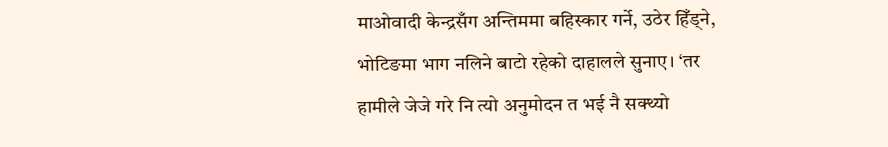माओवादी केन्द्रसँग अन्तिममा बहिस्कार गर्ने, उठेर हिँड्ने, भोटिङमा भाग नलिने बाटो रहेको दाहालले सुनाए। ‘तर हामीले जेजे गरे नि त्यो अनुमोदन त भई नै सक्थ्यो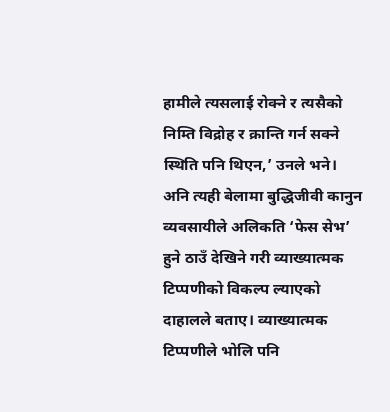हामीले त्यसलाई रोक्ने र त्यसैको निम्ति विद्रोह र क्रान्ति गर्न सक्ने स्थिति पनि थिएन,’ उनले भने।
अनि त्यही बेलामा बुद्धिजीवी कानुन व्यवसायीले अलिकति ‘फेस सेभ’ हुने ठाउँ देखिने गरी व्याख्यात्मक टिप्पणीको विकल्प ल्याएको दाहालले बताए। व्याख्यात्मक टिप्पणीले भोलि पनि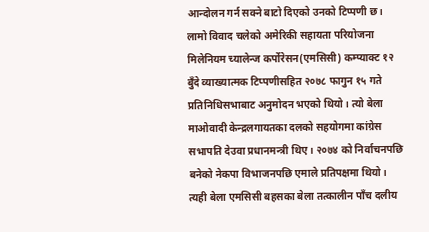आन्दोलन गर्न सक्ने बाटो दिएको उनको टिप्पणी छ।
लामो विवाद चलेको अमेरिकी सहायता परियोजना मिलेनियम च्यालेन्ज कर्पोरेसन(एमसिसी) कम्प्याक्ट १२ बुँदे व्याख्यात्मक टिप्पणीसहित २०७८ फागुन १५ गते प्रतिनिधिसभाबाट अनुमोदन भएको थियो। त्यो बेला माओवादी केन्द्रलगायतका दलको सहयोगमा कांग्रेस सभापति देउवा प्रधानमन्त्री थिए। २०७४ को निर्वाचनपछि बनेको नेकपा विभाजनपछि एमाले प्रतिपक्षमा थियो।
त्यही बेला एमसिसी बहसका बेला तत्कालीन पाँच दलीय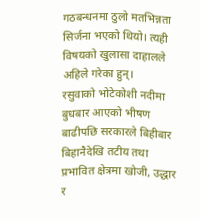गठबन्धनमा ठुलो मतभिन्नता सिर्जना भएको थियो। त्यही विषयको खुलासा दाहालले अहिले गरेका हुन्।
रसुवाको भोटेकोशी नदीमा बुधबार आएको भीषण बाढीपछि सरकारले बिहीबार बिहानैदेखि तटीय तथा प्रभावित क्षेत्रमा खोजी, उद्धार र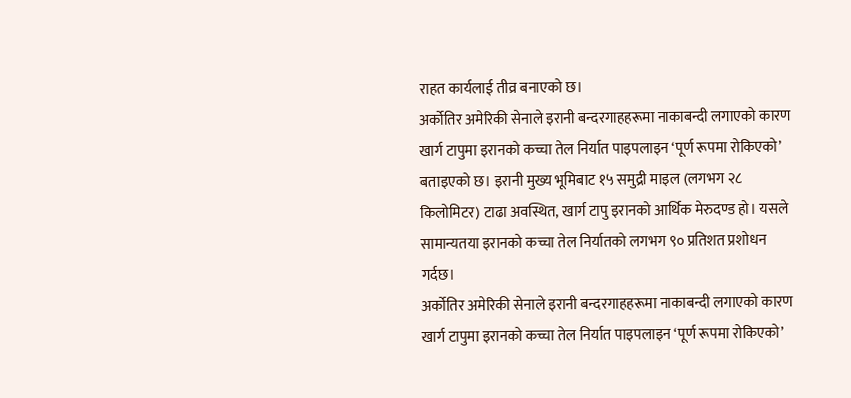राहत कार्यलाई तीव्र बनाएको छ।
अर्कोतिर अमेरिकी सेनाले इरानी बन्दरगाहहरूमा नाकाबन्दी लगाएको कारण खार्ग टापुमा इरानको कच्चा तेल निर्यात पाइपलाइन ‘पूर्ण रूपमा रोकिएको’ बताइएको छ। इरानी मुख्य भूमिबाट १५ समुद्री माइल (लगभग २८ किलोमिटर) टाढा अवस्थित, खार्ग टापु इरानको आर्थिक मेरुदण्ड हो। यसले सामान्यतया इरानको कच्चा तेल निर्यातको लगभग ९० प्रतिशत प्रशोधन गर्दछ।
अर्कोतिर अमेरिकी सेनाले इरानी बन्दरगाहहरूमा नाकाबन्दी लगाएको कारण खार्ग टापुमा इरानको कच्चा तेल निर्यात पाइपलाइन ‘पूर्ण रूपमा रोकिएको’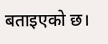बताइएको छ।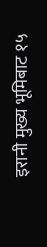इरानी मुख्य भूमिबाट १५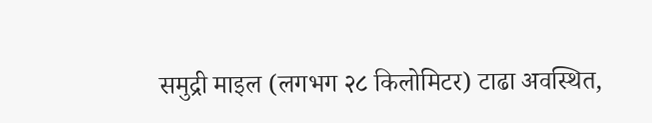समुद्री माइल (लगभग २८ किलोमिटर) टाढा अवस्थित,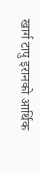खार्ग टापु इरानको आर्थिक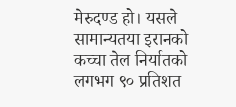मेरुदण्ड हो। यसले सामान्यतया इरानको कच्चा तेल निर्यातको लगभग ९० प्रतिशत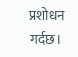प्रशोधन गर्दछ।